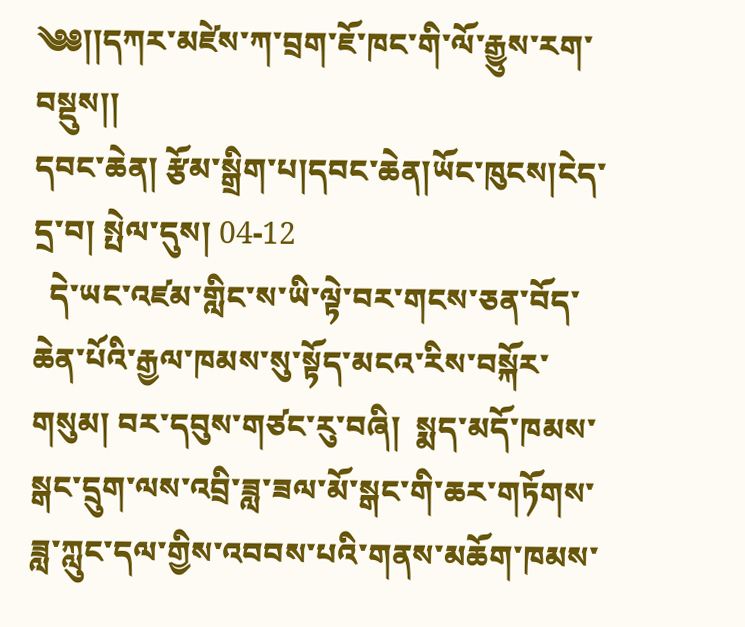༄༅།།དཀར་མཛེས་ཀ་བྲག་ཇོ་ཁང་གི་ལོ་རྒྱུས་རག་བསྡུས།།
དབང་ཆེན། རྩོམ་སྒྲིག་པ།དབང་ཆེན།ཡོང་ཁུངས།ངེད་དྲ་བ། སྤེལ་དུས། 04-12
  དེ་ཡང་འཛམ་གླིང་ས་ཡི་ལྟེ་བར་གངས་ཅན་བོད་ཆེན་པོའི་རྒྱལ་ཁམས་སུ་སྟོད་མངའ་རིས་བསྐོར་གསུམ། བར་དབུས་གཙང་རུ་བཞི།  སྨད་མདོ་ཁམས་སྒང་དྲུག་ལས་འབྲི་ཟླ་ཟལ་མོ་སྒང་གི་ཆར་གཏོགས་ཟླ་ཀླུང་དལ་གྱིས་འབབས་པའི་གནས་མཆོག་ཁམས་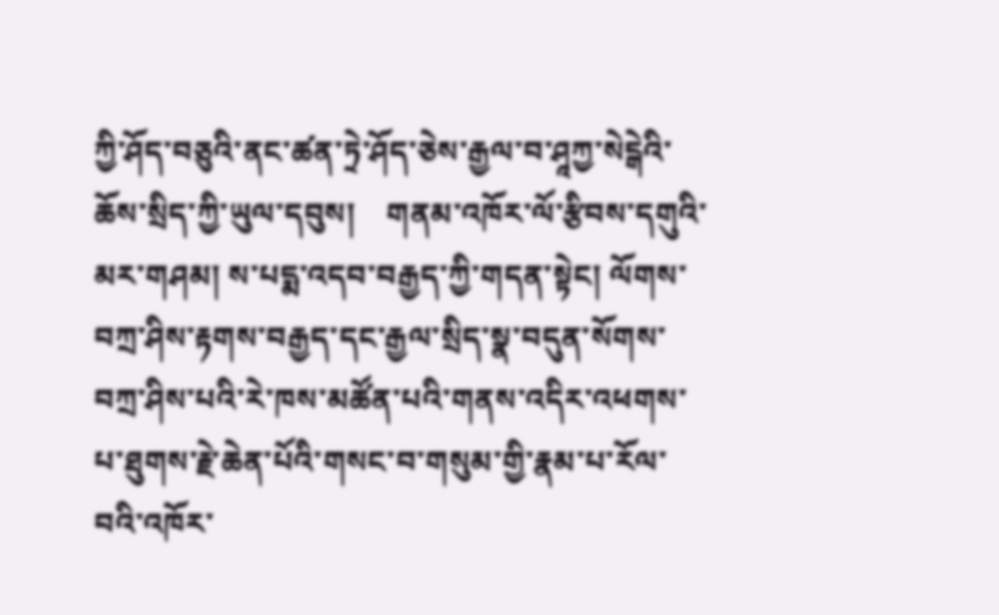ཀྱི་ཤོད་བཅུའི་ནང་ཚན་ཏྲེ་ཤོད་ཅེས་རྒྱལ་བ་ཤཱཀྱ་སེངྒེའི་ཆོས་སྲིད་ཀྱི་ཡུལ་དབུས།    གནམ་འཁོར་ལོ་རྩིབས་དགུའི་མར་གཤམ། ས་པདྨ་འདབ་བརྒྱད་ཀྱི་གདན་སྟེང། ལོགས་བཀྲ་ཤིས་རྟགས་བརྒྱད་དང་རྒྱལ་སྲིད་སྣ་བདུན་སོགས་བཀྲ་ཤིས་པའི་རེ་ཁས་མཚོན་པའི་གནས་འདིར་འཕགས་པ་ཐུགས་རྗེ་ཆེན་པོའི་གསང་བ་གསུམ་གྱི་རྣམ་པ་རོལ་བའི་འཁོར་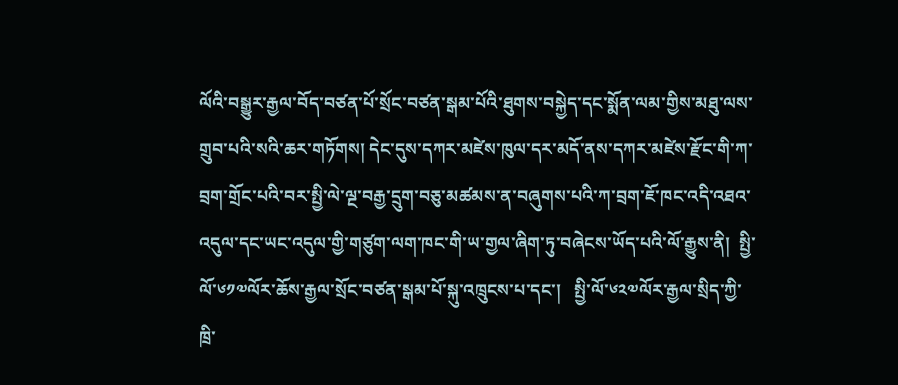ལོའི་བསྒྱུར་རྒྱལ་བོད་བཙན་པོ་སྲོང་བཙན་སྒམ་པོའི་ཐུགས་བསྐྱེད་དང་སྨོན་ལམ་གྱིས་མཐུ་ལས་གྲུབ་པའི་སའི་ཆར་གཏོགས། དེང་དུས་དཀར་མཛེས་ཁུལ་དར་མདོ་ནས་དཀར་མཛེས་རྫོང་གི་ཀ་བྲག་གྲོང་པའི་བར་སྤྱི་ལེ་ལྔ་བརྒྱ་དྲུག་བཅུ་མཚམས་ན་བཞུགས་པའི་ཀ་བྲག་ཇོ་ཁང་འདི་འཐའ་འདུལ་དང་ཡང་འདུལ་གྱི་གཙུག་ལག་ཁང་གི་ཡ་གྱལ་ཞིག་ཏུ་བཞེངས་ཡོད་པའི་ལོ་རྒྱུས་ནི།  སྤྱི་ལོ་༦༡༧ལོར་ཆོས་རྒྱལ་སྲོང་བཙན་སྒམ་པོ་སྐུ་འཁྲུངས་པ་དང་།   སྤྱི་ལོ་༦༢༧ལོར་རྒྱལ་སྲིད་ཀྱི་ཁྲི་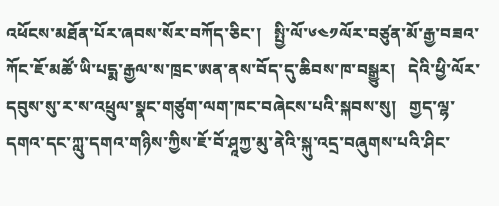འཕོངས་མཐོན་པོར་ཞབས་སོར་བཀོད་ཅིང་།   སྤྱི་ལོ་༦༤༡ལོར་བཙུན་མོ་རྒྱ་བཟའ་ཀོང་ཇོ་མཚོ་ཡི་པདྨ་རྒྱལ་ས་ཁྲང་ཨན་ནས་བོད་དུ་ཆིབས་ཁ་བསྒྱུར།   དེའི་ཕྱི་ལོར་དབུས་སུ་ར་ས་འཕྲུལ་སྣང་གཙུག་ལག་ཁང་བཞེངས་པའི་སྐབས་སུ།   གྱད་ལྷ་དགའ་དང་ཀླུ་དགའ་གཉིས་ཀྱིས་ཇོ་བོ་ཤཱཀྱ་མུ་ནེའི་སྐུ་འདྲ་བཞུགས་པའི་ཤིང་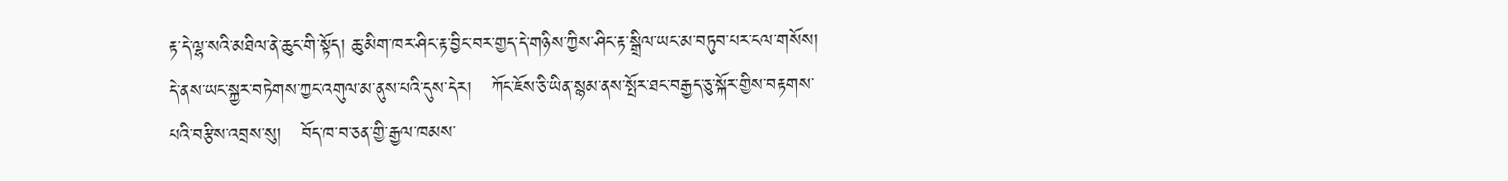རྟ་དེ་ལྷ་སའི་མཐིལ་ནེ་ཆུང་གི་སྟོད། ཆུ་མིག་ཁར་ཤིང་རྟ་བྱིང་བར་གྱད་དེ་གཉིས་ཀྱིས་ཤིང་རྟ་སྒྲིལ་ཡང་མ་བཏུབ་པར་ངལ་གསོས།  དེ་ནས་ཡང་སྐྱར་བཏེགས་ཀྱང་འགུལ་མ་ནུས་པའི་དུས་དེར།   ཀོང་ཇོས་ཅི་ཡིན་སྙམ་ནས་སྤོར་ཐང་བརྒྱད་ཅུ་སྐོར་གྱིས་བརྟགས་པའི་བརྩིས་འབྲས་སུ།   བོད་ཁ་བ་ཅན་གྱི་རྒྱལ་ཁམས་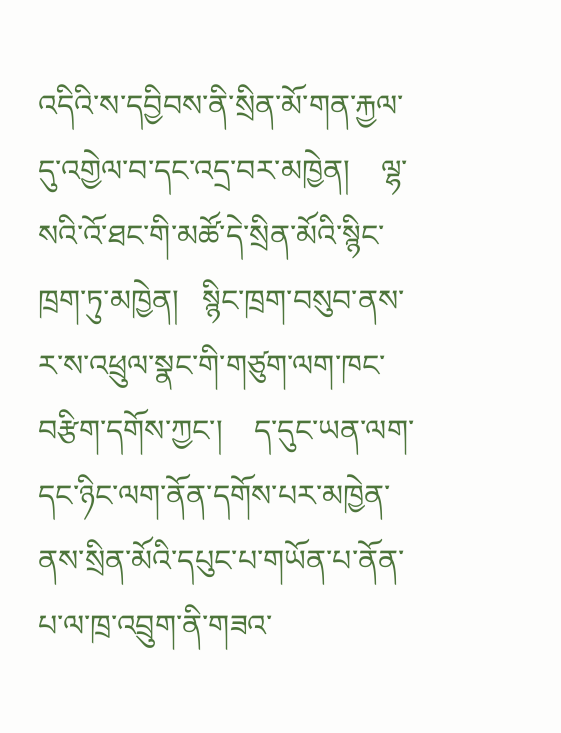འདིའི་ས་དབྱིབས་ནི་སྲིན་མོ་གན་རྐྱལ་དུ་འགྱེལ་བ་དང་འདྲ་བར་མཁྱེན།    ལྷ་སའི་འོ་ཐང་གི་མཚོ་དེ་སྲིན་མོའི་སྙིང་ཁྲག་ཏུ་མཁྱེན།   སྙིང་ཁྲག་བསུབ་ནས་ར་ས་འཕྲུལ་སྣང་གི་གཙུག་ལག་ཁང་བརྩིག་དགོས་ཀྱང་།    ད་དུང་ཡན་ལག་དང་ཉིང་ལག་ནོན་དགོས་པར་མཁྱེན་ནས་སྲིན་མོའི་དཔུང་པ་གཡོན་པ་ནོན་པ་ལ་ཁྲ་འབྲུག་ནི་གཟའ་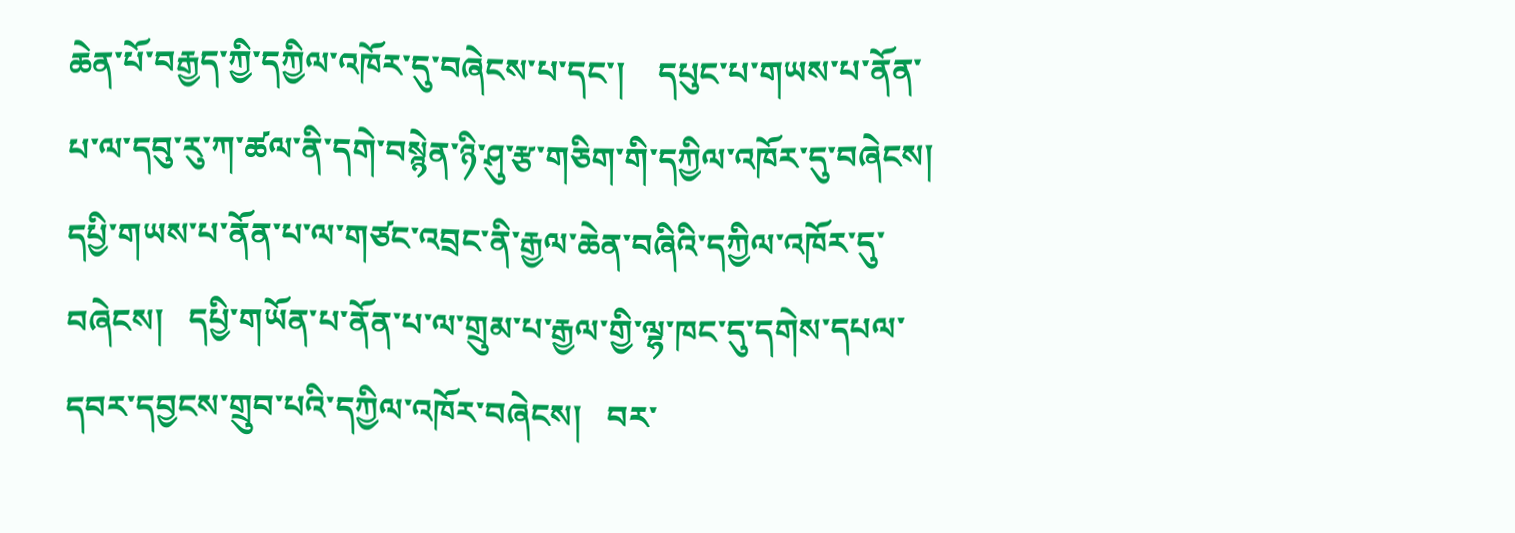ཆེན་པོ་བརྒྱད་ཀྱི་དཀྱིལ་འཁོར་དུ་བཞེངས་པ་དང་།    དཔུང་པ་གཡས་པ་ནོན་པ་ལ་དབུ་རུ་ཀ་ཚལ་ནི་དགེ་བསྙེན་ཉི་ཤུ་རྩ་གཅིག་གི་དཀྱིལ་འཁོར་དུ་བཞེངས།   དཔྱི་གཡས་པ་ནོན་པ་ལ་གཙང་འབྲང་ནི་རྒྱལ་ཆེན་བཞིའི་དཀྱིལ་འཁོར་དུ་བཞེངས།   དཔྱི་གཡོན་པ་ནོན་པ་ལ་གྲུམ་པ་རྒྱལ་གྱི་ལྷ་ཁང་དུ་དགེས་དཔལ་དབར་དབྱངས་གྲུབ་པའི་དཀྱིལ་འཁོར་བཞེངས།   བར་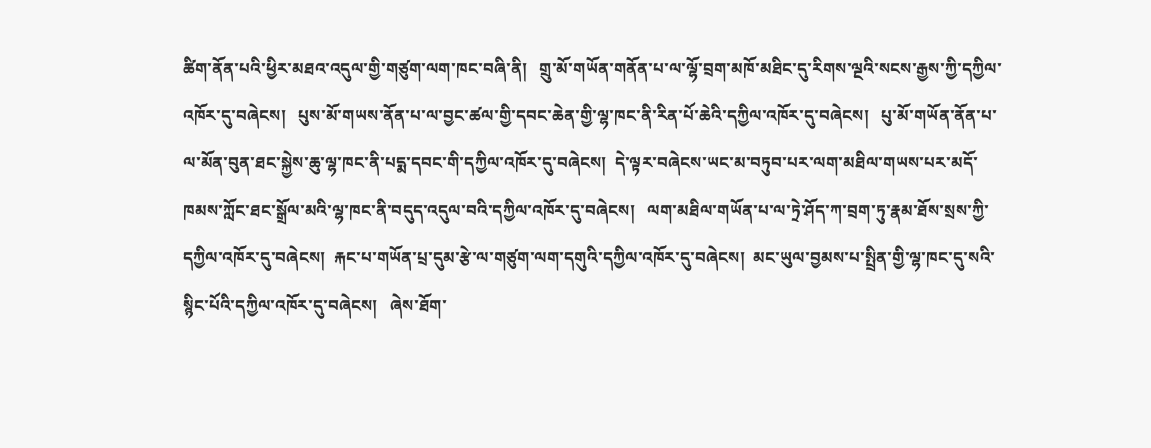ཚིག་ནོན་པའི་ཕྱིར་མཐའ་འདུལ་གྱི་གཙུག་ལག་ཁང་བཞི་ནི།   གྲུ་མོ་གཡོན་གནོན་པ་ལ་ལྷོ་བྲག་མཁོ་མཐིང་དུ་རིགས་ལྔའི་སངས་རྒྱས་ཀྱི་དཀྱིལ་འཁོར་དུ་བཞེངས།   པུས་མོ་གཡས་ནོན་པ་ལ་བྱང་ཚལ་གྱི་དབང་ཆེན་གྱི་ལྷ་ཁང་ནི་རིན་པོ་ཆེའི་དཀྱིལ་འཁོར་དུ་བཞེངས།   པུ་མོ་གཡོན་ནོན་པ་ལ་མོན་བུན་ཐང་སྐྱེས་ཆུ་ལྷ་ཁང་ནི་པདྨ་དབང་གི་དཀྱིལ་འཁོར་དུ་བཞེངས།  དེ་ལྟར་བཞེངས་ཡང་མ་བཏུབ་པར་ལག་མཐིལ་གཡས་པར་མདོ་ཁམས་ཀློང་ཐང་སྒྲོལ་མའི་ལྷ་ཁང་ནི་བདུད་འདུལ་བའི་དཀྱིལ་འཁོར་དུ་བཞེངས།   ལག་མཐིལ་གཡོན་པ་ལ་ཏྲེ་ཤོད་ཀ་བྲག་ཏུ་རྣམ་ཐོས་སྲས་ཀྱི་དཀྱིལ་འཁོར་དུ་བཞེངས།  རྐང་པ་གཡོན་པྲ་དུམ་རྩེ་ལ་གཙུག་ལག་དགུའི་དཀྱིལ་འཁོར་དུ་བཞེངས།  མང་ཡུལ་བྱམས་པ་སྤྲིན་གྱི་ལྷ་ཁང་དུ་སའི་སྙིང་པོའི་དཀྱིལ་འཁོར་དུ་བཞེངས།   ཞེས་ཐོག་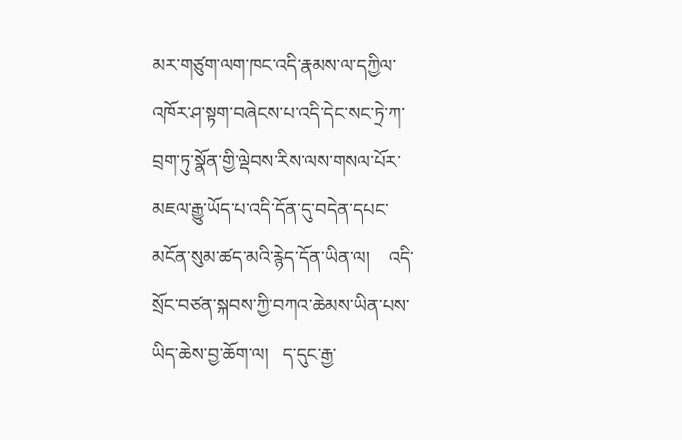མར་གཙུག་ལག་ཁང་འདི་རྣམས་ལ་དཀྱིལ་འཁོར་ཤ་སྟག་བཞེངས་པ་འདི་དེང་སང་ཏྲེ་ཀ་བྲག་ཏུ་སྣོན་གྱི་ལྡེབས་རིས་ལས་གསལ་པོར་མཇལ་རྒྱུ་ཡོད་པ་འདི་དོན་དུ་བདེན་དཔང་མངོན་སུམ་ཚད་མའི་རྙེད་དོན་ཡིན་ལ།    འདི་སྲོང་བཙན་སྐབས་ཀྱི་བཀའ་ཆེམས་ཡིན་པས་ཡིད་ཆེས་བྱ་ཆོག་ལ།   ད་དུང་རྒྱ་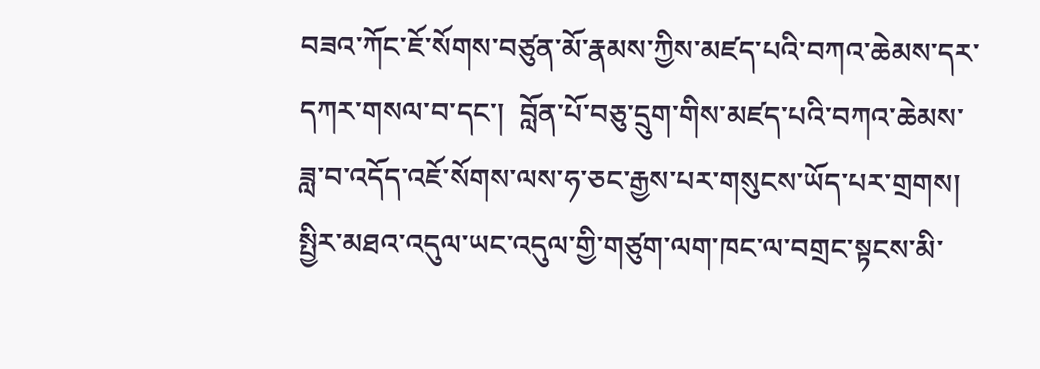བཟའ་ཀོང་ཇོ་སོགས་བཙུན་མོ་རྣམས་ཀྱིས་མཛད་པའི་བཀའ་ཆེམས་དར་དཀར་གསལ་བ་དང་།  བློན་པོ་བཅུ་དྲུག་གིས་མཛད་པའི་བཀའ་ཆེམས་ཟླ་བ་འདོད་འཇོ་སོགས་ལས་ཧ་ཅང་རྒྱས་པར་གསུངས་ཡོད་པར་གྲགས།   སྤྱིར་མཐའ་འདུལ་ཡང་འདུལ་གྱི་གཙུག་ལག་ཁང་ལ་བགྲང་སྟངས་མི་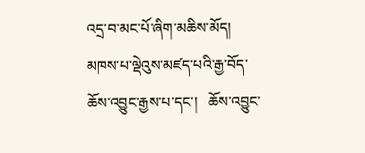འདྲ་བ་མང་པོ་ཞིག་མཆིས་མོད།   མཁས་པ་ལྡེའུས་མཛད་པའི་རྒྱ་བོད་ཆོས་འབྱུང་རྒྱས་པ་དང་།   ཆོས་འབྱུང་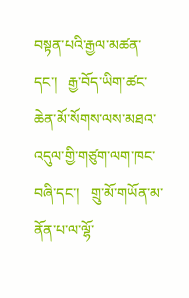བསྟན་པའི་རྒྱལ་མཚན་དང་།   རྒྱ་བོད་ཡིག་ཚང་ཆེན་མོ་སོགས་ལས་མཐའ་འདུལ་གྱི་གཙུག་ལག་ཁང་བཞི་དང་།   གྲུ་མོ་གཡོན་མ་ནོན་པ་ལ་ལྷོ་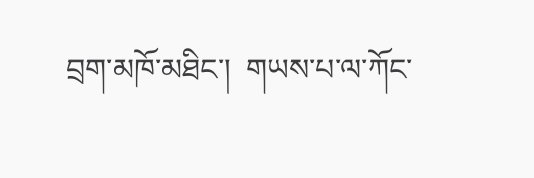བྲག་མཁོ་མཐིང་།  གཡས་པ་ལ་ཀོང་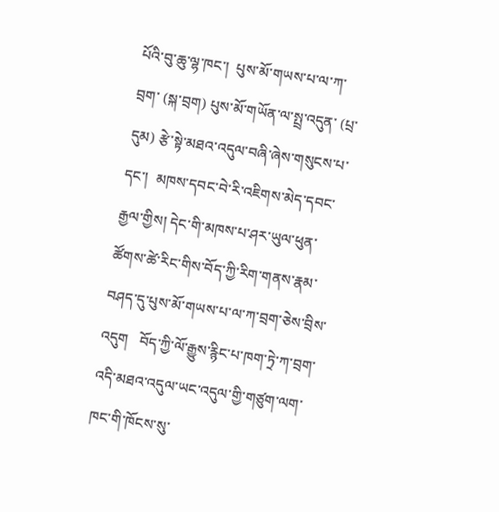པོའི་བུ་ཆུ་ལྷ་ཁང་།  པུས་མོ་གཡས་པ་ལ་ཀ་བྲག་ (སྐ་བྲག) པུས་མོ་གཡོན་ལ་སྤྲ་འདུན་ (པྲ་དུམ) རྩེ་སྟེ་མཐའ་འདུལ་བཞི་ཞེས་གསུངས་པ་དང་།  མཁས་དབང་བེ་རི་འཇིགས་མེད་དབང་རྒྱལ་གྱིས། དེང་གི་མཁས་པ་ཤར་ཡུལ་ཕུན་ཚོགས་ཚེ་རིང་གིས་བོད་ཀྱི་རིག་གནས་རྣམ་བཤད་དུ་པུས་མོ་གཡས་པ་ལ་ཀ་བྲག་ཅེས་བྲིས་འདུག   བོད་ཀྱི་ལོ་རྒྱུས་རྙིང་པ་ཁག་ཏྲེ་ཀ་བྲག་འདི་མཐའ་འདུལ་ཡང་འདུལ་གྱི་གཙུག་ལག་ཁང་གི་ཁོངས་སུ་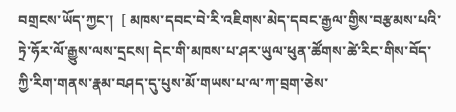བགྲངས་ཡོད་ཀྱང་།  [ མཁས་དབང་བེ་རི་འཇིགས་མེད་དབང་རྒྱལ་གྱིས་བརྩམས་པའི་ཏྲེ་ཧོར་ལོ་རྒྱུས་ལས་དྲངས། དེང་གི་མཁས་པ་ཤར་ཡུལ་ཕུན་ཚོགས་ཚེ་རིང་གིས་བོད་ཀྱི་རིག་གནས་རྣམ་བཤད་དུ་པུས་མོ་གཡས་པ་ལ་ཀ་བྲག་ཅེས་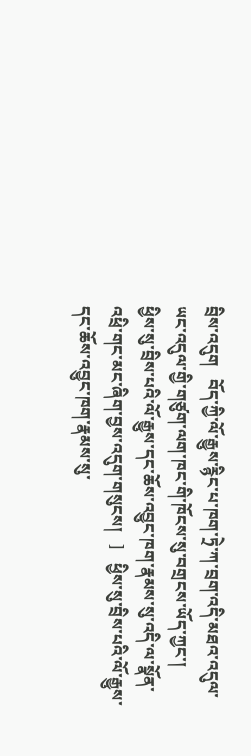བྲིས་འདུག   བོད་ཀྱི་ལོ་རྒྱུས་རྙིང་པ་ཁག་ཏྲེ་ཀ་བྲག་འདི་མཐའ་འདུལ་ཡང་འདུལ་གྱི་གཙུག་ལག་ཁང་གི་ཁོངས་སུ་བགྲངས་ཡོད་ཀྱང་།    ཕྱིས་སུ་བྲིས་པའི་ལོ་རྒྱུས་དང་ཆོས་འབྱུང་ཁག་རྣམས་སུ་འདི་ལ་སྣོན་འཕྲི་གང་མང་ཞིག་བྱས་འདུག་གསུངས།   ]   ཕྱིས་སུ་བྲིས་པའི་ལོ་རྒྱུས་དང་ཆོས་འབྱུང་ཁག་རྣམས་སུ་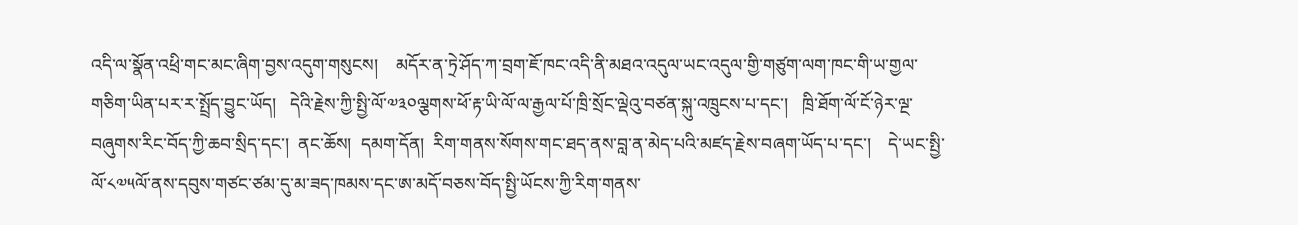འདི་ལ་སྣོན་འཕྲི་གང་མང་ཞིག་བྱས་འདུག་གསུངས།    མདོར་ན་ཏྲེ་ཤོད་ཀ་བྲག་ཇོ་ཁང་འདི་ནི་མཐའ་འདུལ་ཡང་འདུལ་གྱི་གཙུག་ལག་ཁང་གི་ཡ་གྱལ་གཅིག་ཡིན་པར་ར་སྤྲོད་བྱུང་ཡོད།   དེའི་རྗེས་ཀྱི་སྤྱི་ལོ་༧༣༠ལྕགས་ཕོ་རྟ་ཡི་ལོ་ལ་རྒྱལ་པོ་ཁྲི་སྲོང་ལྡེའུ་བཙན་སྐུ་འཁྲུངས་པ་དང་།   ཁྲི་ཐོག་ལོ་ངོ་ཉེར་ལྔ་བཞུགས་རིང་བོད་ཀྱི་ཆབ་སྲིད་དང་།  ནང་ཆོས།  དམག་དོན།  རིག་གནས་སོགས་གང་ཐད་ནས་བླ་ན་མེད་པའི་མཛད་རྗེས་བཞག་ཡོད་པ་དང་།    དེ་ཡང་སྤྱི་ལོ་༨༧༥ལོ་ནས་དབུས་གཙང་ཙམ་དུ་མ་ཟད་ཁམས་དང་ཨ་མདོ་བཅས་བོད་སྤྱི་ཡོངས་ཀྱི་རིག་གནས་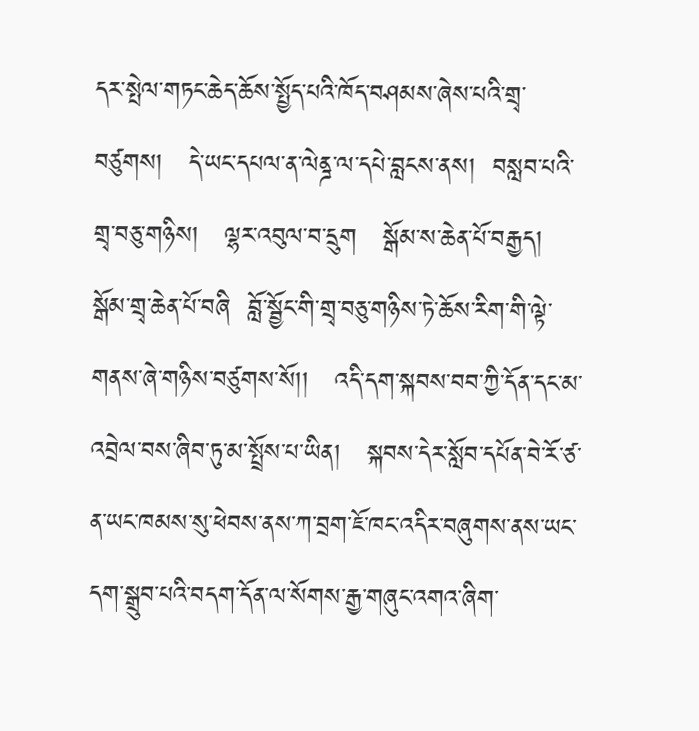དར་སྤེལ་གཏང་ཆེད་ཆོས་སྤྱོད་པའི་ཁོད་བཤམས་ཞེས་པའི་གྲྭ་བཙུགས།   དེ་ཡང་དཔལ་ན་ལེནྜ་ལ་དཔེ་བླངས་ནས།  བསླབ་པའི་གྲྭ་བཅུ་གཉིས།   ལྷར་འབུལ་བ་དྲུག   སྒོམ་ས་ཆེན་པོ་བརྒྱད།   སྒོམ་གྲྭ་ཆེན་པོ་བཞི  བློ་སྦྱོང་གི་གྲྭ་བཅུ་གཉིས་ཏེ་ཆོས་རིག་གི་ལྟེ་གནས་ཞེ་གཉིས་བཙུགས་སོ།།   འདི་དག་སྐབས་བབ་ཀྱི་དོན་དང་མ་འབྲེལ་བས་ཞིབ་ཏུ་མ་སྤྲོས་པ་ཡིན།   སྐབས་དེར་སློབ་དཔོན་བེ་རོ་ཙ་ན་ཡང་ཁམས་སུ་ཕེབས་ནས་ཀ་བྲག་ཇོ་ཁང་འདིར་བཞུགས་ནས་ཡང་དག་སྒྲུབ་པའི་བདག་དོན་ལ་སོགས་རྒྱ་གཞུང་འགའ་ཞིག་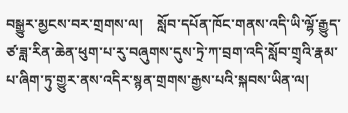བསྒྱུར་མྱངས་བར་གྲགས་ལ།    སློབ་དཔོན་ཁོང་གནས་འདི་ཡི་ལྷོ་རྒྱུད་ཙ་ཟླ་རིན་ཆེན་ཕུག་པ་རུ་བཞུགས་དུས་ཏྲེ་ཀ་བྲག་འདི་སློབ་གྲྭའི་རྣམ་པ་ཞིག་ཏུ་གྱུར་ནས་འདིར་སྙན་གྲགས་རྒྱས་པའི་སྐབས་ཡིན་ལ།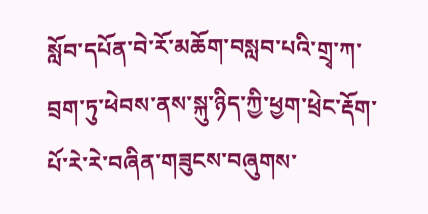སློབ་དཔོན་བེ་རོ་མཆོག་བསླབ་པའི་གྲྭ་ཀ་བྲག་ཏུ་ཕེབས་ནས་སྐུ་ཉིད་ཀྱི་ཕྱག་ཕྲེང་རྡོག་པོ་རེ་རེ་བཞིན་གཟུངས་བཞུགས་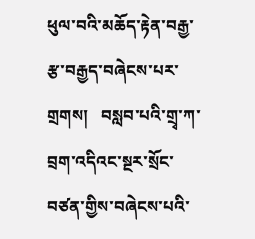ཕུལ་བའི་མཆོད་རྟེན་བརྒྱ་རྩ་བརྒྱད་བཞེངས་པར་གྲགས།   བསླབ་པའི་གྲྭ་ཀ་བྲག་འདིའང་སྔར་སྲོང་བཙན་གྱིས་བཞེངས་པའི་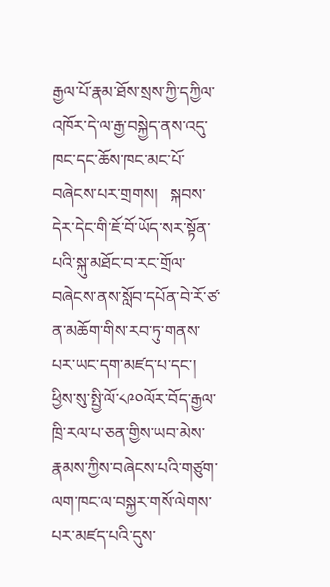རྒྱལ་པོ་རྣམ་ཐོས་སྲས་ཀྱི་དཀྱིལ་འཁོར་དེ་ལ་རྒྱ་བསྐྱེད་ནས་འདུ་ཁང་དང་ཆོས་ཁང་མང་པོ་བཞེངས་པར་གྲགས།   སྐབས་དེར་དེང་གི་ཇོ་བོ་ཡོད་སར་སྟོན་པའི་སྐུ་མཐོང་བ་རང་གྲོལ་བཞེངས་ནས་སློབ་དཔོན་བེ་རོ་ཙ་ན་མཆོག་གིས་རབ་ཏུ་གནས་པར་ཡང་དག་མཛད་པ་དང་།   ཕྱིས་སུ་སྤྱི་ལོ་༨༩༠ལོར་བོད་རྒྱལ་ཁྲི་རལ་པ་ཅན་གྱིས་ཡབ་མེས་རྣམས་ཀྱིས་བཞེངས་པའི་གཙུག་ལག་ཁང་ལ་བསྐྱར་གསོ་ལེགས་པར་མཛད་པའི་དུས་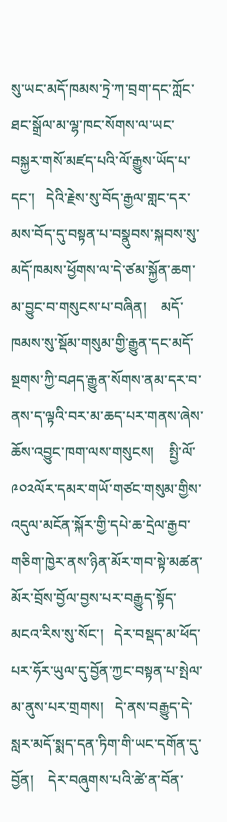སུ་ཡང་མདོ་ཁམས་ཏྲེ་ཀ་བྲག་དང་ཀློང་ཐང་སྒྲོལ་མ་ལྷ་ཁང་སོགས་ལ་ཡང་བསྐྱར་གསོ་མཛད་པའི་ལོ་རྒྱུས་ཡོད་པ་དང་།   དེའི་རྗེས་སུ་བོད་རྒྱལ་གླང་དར་མས་བོད་དུ་བསྟན་པ་བསྣུབས་སྐབས་སུ་མདོ་ཁམས་ཕྱོགས་ལ་དེ་ཙམ་སྐྱོན་ཆག་མ་བྱུང་བ་གསུངས་པ་བཞིན།    མདོ་ཁམས་སུ་སྡོམ་གསུམ་གྱི་རྒྱུན་དང་མདོ་སྔགས་ཀྱི་བཤད་རྒྱུན་སོགས་ནམ་དར་བ་ནས་ད་ལྟའི་བར་མ་ཆད་པར་གནས་ཞེས་ཆོས་འབྱུང་ཁག་ལས་གསུངས།    སྤྱི་ལོ་༩༠༢ལོར་དམར་གཡོ་གཙང་གསུམ་གྱིས་འདུལ་མངོན་སྐོར་གྱི་དཔེ་ཆ་དྲེལ་རྒྱབ་གཅིག་ཁྱེར་ནས་ཉིན་མོར་གབ་སྟེ་མཚན་མོར་བྲོས་བྱོལ་བྱས་པར་བརྒྱུད་སྟོད་མངའ་རིས་སུ་སོང་།   དེར་བསྡད་མ་ཕོད་པར་ཧོར་ཡུལ་དུ་བྱོན་ཀྱང་བསྟན་པ་སྤེལ་མ་ནུས་པར་གྲགས།   དེ་ནས་བརྒྱུད་དེ་སླར་མདོ་སྨད་དན་ཏིག་གི་ཡང་དགོན་དུ་བྱོན།    དེར་བཞུགས་པའི་ཚེ་ན་བོན་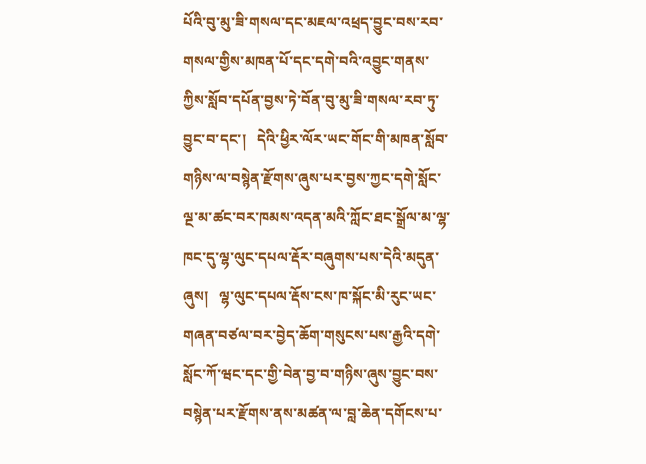པོའི་བུ་མུ་ཟི་གསལ་དང་མཇལ་འཕྲད་བྱུང་བས་རབ་གསལ་གྱིས་མཁན་པོ་དང་དགེ་བའི་འབྱུང་གནས་ཀྱིས་སློབ་དཔོན་བྱས་ཏེ་བོན་བུ་མུ་ཟི་གསལ་རབ་ཏུ་བྱུང་བ་དང་།   དེའི་ཕྱིར་ལོར་ཡང་གོང་གི་མཁན་སློབ་གཉིས་ལ་བསྙེན་རྫོགས་ཞུས་པར་བྱས་ཀྱང་དགེ་སློང་ལྔ་མ་ཚང་བར་ཁམས་འདན་མའི་ཀློང་ཐང་སྒྲོལ་མ་ལྷ་ཁང་དུ་ལྷ་ལུང་དཔལ་རྡོར་བཞུགས་པས་དེའི་མདུན་ཞུས།   ལྷ་ལུང་དཔལ་རྡོས་ངས་ཁ་སྐོང་མི་རུང་ཡང་གཞན་བཙལ་བར་བྱེད་ཆོག་གསུངས་པས་རྒྱའི་དགེ་སློང་ཀོ་ཝང་དང་གྱི་བེན་བྱ་བ་གཉིས་ཞུས་བྱུང་བས་བསྙེན་པར་རྫོགས་ནས་མཚན་ལ་བླ་ཆེན་དགོངས་པ་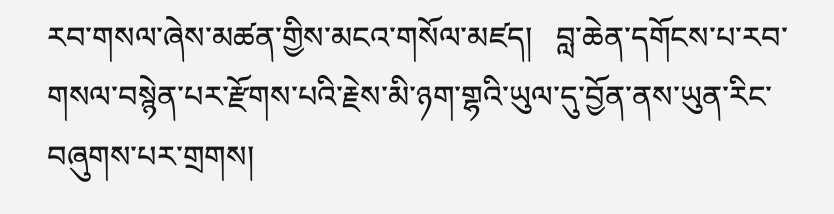རབ་གསལ་ཞེས་མཚན་གྱིས་མངའ་གསོལ་མཛད།   བླ་ཆེན་དགོངས་པ་རབ་གསལ་བསྙེན་པར་རྫོགས་པའི་རྗེས་མི་ཉག་གྷའི་ཡུལ་དུ་བྱོན་ནས་ཡུན་རིང་བཞུགས་པར་གྲགས།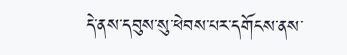དེ་ནས་དབུས་སུ་ཕེབས་པར་དགོངས་ནས་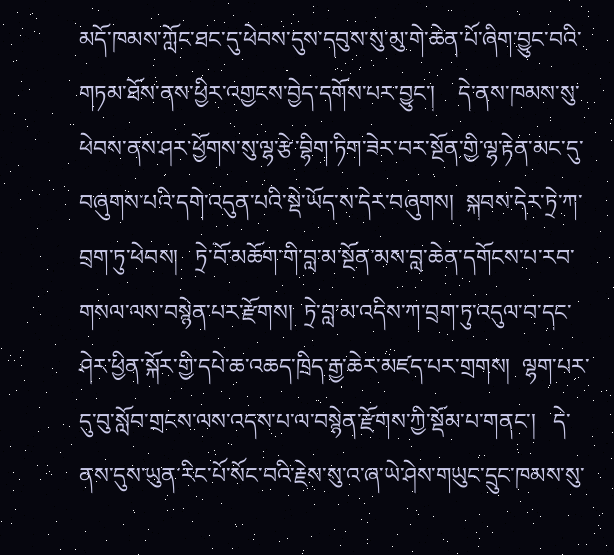མདོ་ཁམས་ཀློང་ཐང་དུ་ཕེབས་དུས་དབུས་སུ་མུ་གེ་ཆེན་པོ་ཞིག་བྱུང་བའི་གཏམ་ཐོས་ནས་ཕྱིར་འགྱངས་བྱེད་དགོས་པར་བྱུང་།    དེ་ནས་ཁམས་སུ་ཕེབས་ནས་ཤར་ཕྱོགས་སུ་ལྷ་རྩེ་བྷིག་ཏིག་ཟེར་བར་སྔོན་གྱི་ལྷ་རྟེན་མང་དུ་བཞུགས་པའི་དགེ་འདུན་པའི་སྡེ་ཡོད་ས་དེར་བཞུགས།  སྐབས་དེར་ཏྲེ་ཀ་བྲག་ཏུ་ཕེབས།   ཏྲེ་བོ་མཆོག་གི་བླ་མ་སྔོན་མས་བླ་ཆེན་དགོངས་པ་རབ་གསལ་ལས་བསྙེན་པར་རྫོགས།  ཏྲེ་བླ་མ་འདིས་ཀ་བྲག་ཏུ་འདུལ་བ་དང་ཤེར་ཕྱིན་སྐོར་གྱི་དཔེ་ཆ་འཆད་ཁྲིད་རྒྱ་ཆེར་མཛད་པར་གྲགས།  ལྷག་པར་དུ་བུ་སློབ་གྲངས་ལས་འདས་པ་ལ་བསྙེན་རྫོགས་ཀྱི་སྡོམ་པ་གནང་།   དེ་ནས་དུས་ཡུན་རིང་པོ་སོང་བའི་རྗེས་སུ་འ་ཞ་ཡེ་ཤེས་གཡུང་དྲུང་ཁམས་སུ་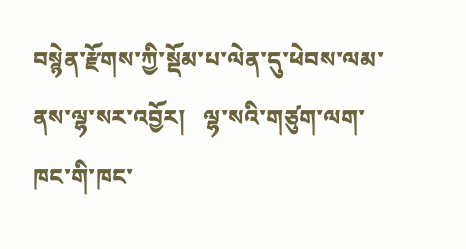བསྙེན་རྫོགས་ཀྱི་སྡོམ་པ་ལེན་དུ་ཕེབས་ལམ་ནས་ལྷ་སར་འབྱོར།   ལྷ་སའི་གཙུག་ལག་ཁང་གི་ཁང་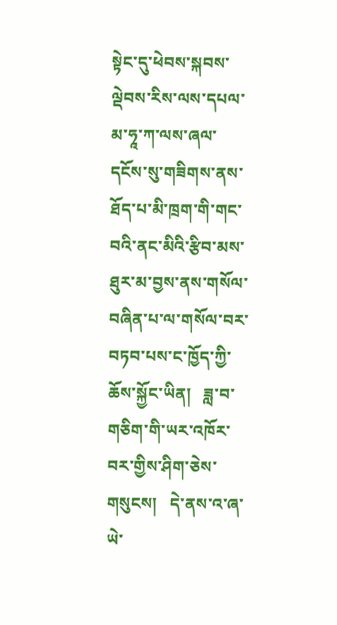སྟེང་དུ་ཕེབས་སྐབས་ལྡེབས་རིས་ལས་དཔལ་མ་ཧཱ་ཀ་ལས་ཞལ་དངོས་སུ་གཟིགས་ནས་ ཐོད་པ་མི་ཁྲག་གི་གང་བའི་ནང་མིའི་རྩིབ་མས་ཐུར་མ་བྱས་ནས་གསོལ་བཞིན་པ་ལ་གསོལ་བར་བཏབ་པས་ང་ཁྱོད་ཀྱི་ཆོས་སྐྱོང་ཡིན།   ཟླ་བ་གཅིག་གི་ཡར་འཁོར་བར་གྱིས་ཤིག་ཅེས་གསུངས།   དེ་ནས་འ་ཞ་ཡེ་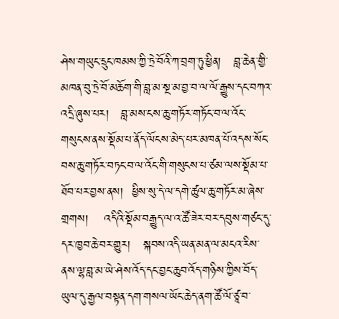ཤེས་གཡུང་དྲུང་ཁམས་ཀྱི་ཏྲེ་བོའི་ཀ་བྲག་ཏུ་ཕྱིན།   བླ་ཆེན་གྱི་མཁན་བུ་ཏྲེ་བོ་མཆོག་གི་བླ་མ་སྔ་མ་བྱ་བ་ལ་ལོ་རྒྱུས་དང་བཀའ་འདྲི་ཞུས་པར།   བླ་མས་ངས་ཆུ་གཏོར་གཏོང་བ་ལ་འོང་གསུངས་ནས་སྡོམ་པ་ནོད་ལོངས་མེད་པར་མཁན་པོ་འདས་སོང་བས་ཆུ་གཏོར་བཏང་བ་ལ་འོང་གི་གསུངས་པ་ཙམ་ལས་སྡོམ་པ་ཐོབ་པར་བྱས་ནས།  ཕྱིས་སུ་དེ་ལ་དགེ་ཚུལ་ཆུ་གཏོར་མ་ཞེས་གྲགས།    འདིའི་སྡོམ་བརྒྱུད་ལ་འ་ཚོ་ཟེར་བར་དབུས་གཙང་དུ་དར་ཁྱབ་ཆེ་བར་གྱུར།   སྐབས་འདི་ཡན་མན་ལ་མངའ་རིས་ནས་ལྷ་བླ་མ་ཡེ་ཤེས་འོད་དང་བྱང་ཆུབ་འོད་གཉིས་ཀྱིས་བོད་ཡུལ་དུ་རྒྱལ་བསྟན་དག་གསལ་ཡོང་ཆེད་ནག་ཚོ་ལོ་ཙཱ་བ་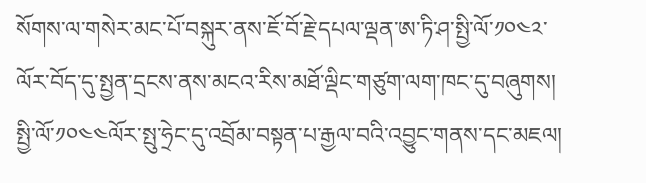སོགས་ལ་གསེར་མང་པོ་བསྐུར་ནས་ཇོ་བོ་རྗེ་དཔལ་ལྡན་ཨ་ཏི་ཤ་སྤྱི་ལོ་༡༠༤༢་ལོར་བོད་དུ་སྤྱན་དྲངས་ནས་མངའ་རིས་མཐོ་ལྡིང་གཙུག་ལག་ཁང་དུ་བཞུགས།   སྤྱི་ལོ་༡༠༤༤ལོར་སྤུ་ཧྲེང་དུ་འབྲོམ་བསྟན་པ་རྒྱལ་བའི་འབྱུང་གནས་དང་མཇལ།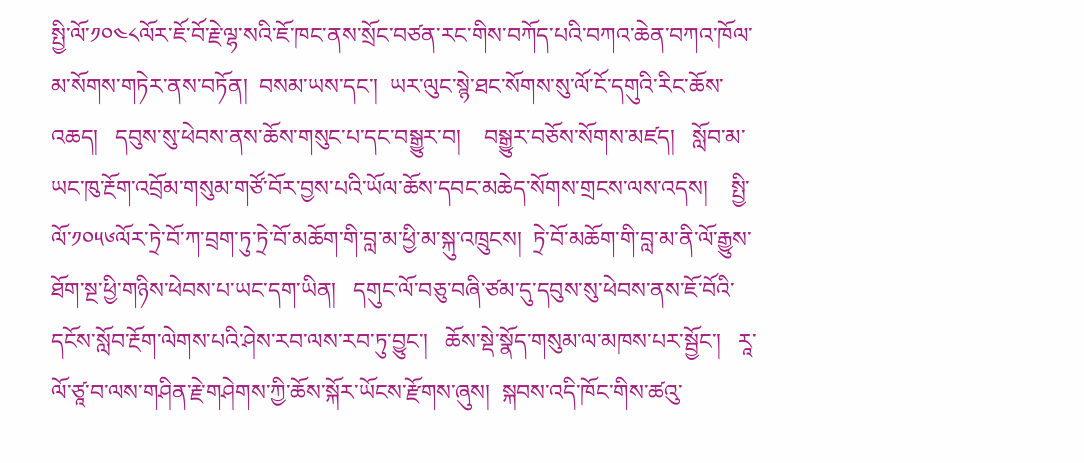སྤྱི་ལོ་༡༠༤༨ལོར་ཇོ་བོ་རྗེ་ལྷ་སའི་ཇོ་ཁང་ནས་སྲོང་བཙན་རང་གིས་བཀོད་པའི་བཀའ་ཆེན་བཀའ་ཁོལ་མ་སོགས་གཏེར་ནས་བཏོན།  བསམ་ཡས་དང་།  ཡར་ལུང་སྙེ་ཐང་སོགས་སུ་ལོ་ངོ་དགུའི་རིང་ཆོས་འཆད།   དབུས་སུ་ཕེབས་ནས་ཆོས་གསུང་པ་དང་བསྒྱུར་བ།    བསྒྱུར་བཅོས་སོགས་མཛད།   སློབ་མ་ཡང་ཁུ་རྔོག་འབྲོམ་གསུམ་གཙོ་བོར་བྱས་པའི་ཡོལ་ཆོས་དབང་མཆེད་སོགས་གྲངས་ལས་འདས།    སྤྱི་ལོ་༡༠༥༦ལོར་ཏྲེ་བོ་ཀ་བྲག་ཏུ་ཏྲེ་བོ་མཆོག་གི་བླ་མ་ཕྱི་མ་སྐུ་འཁྲུངས།  ཏྲེ་བོ་མཆོག་གི་བླ་མ་ནི་ལོ་རྒྱུས་ཐོག་སྔ་ཕྱི་གཉིས་ཕེབས་པ་ཡང་དག་ཡིན།   དགུང་ལོ་བཅུ་བཞི་ཙམ་དུ་དབུས་སུ་ཕེབས་ནས་ཇོ་བོའི་དངོས་སློབ་རྔོག་ལེགས་པའི་ཤེས་རབ་ལས་རབ་ཏུ་བྱུང་།   ཆོས་སྡེ་སྣོད་གསུམ་ལ་མཁས་པར་སྦྱོང་།   རཱ་ལོ་ཙཱ་བ་ལས་གཤིན་རྗེ་གཤེགས་ཀྱི་ཆོས་སྐོར་ཡོངས་རྫོགས་ཞུས།  སྐབས་འདི་ཁོང་གིས་ཚའུ་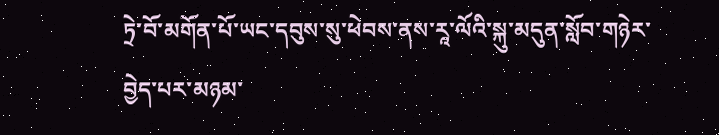ཏྲེ་བོ་མགོན་པོ་ཡང་དབུས་སུ་ཕེབས་ནས་རཱ་ལོའི་སྐུ་མདུན་སློབ་གཉེར་བྱེད་པར་མཉམ་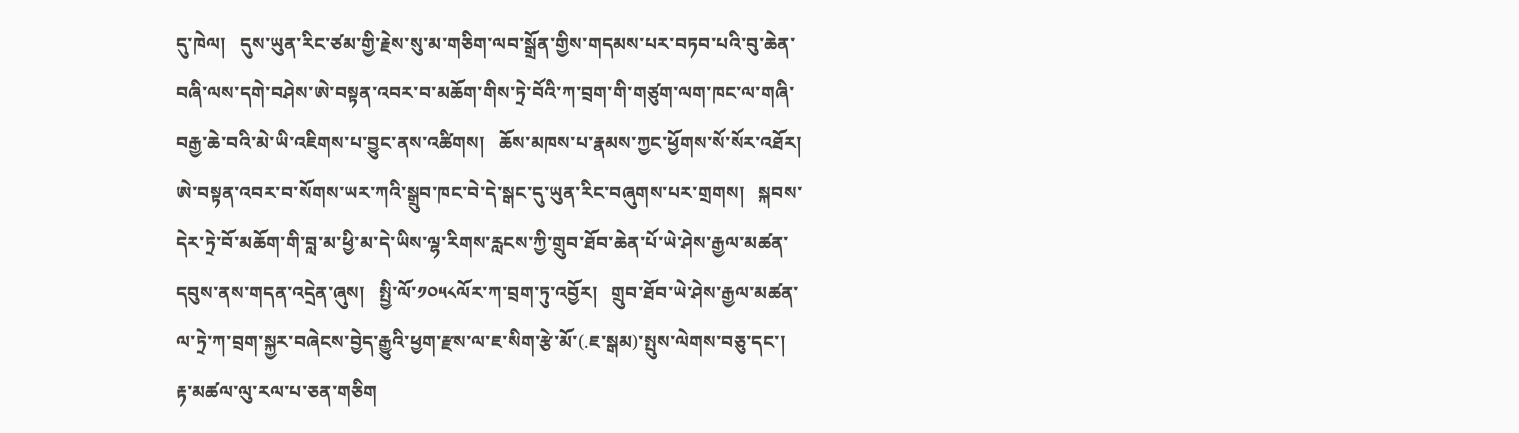དུ་ཁེལ།   དུས་ཡུན་རིང་ཙམ་གྱི་རྗེས་སུ་མ་གཅིག་ལབ་སྒྲོན་གྱིས་གདམས་པར་བཏབ་པའི་བུ་ཆེན་བཞི་ལས་དགེ་བཤེས་ཨེ་བསྟན་འབར་བ་མཆོག་གིས་ཏྲེ་བོའི་ཀ་བྲག་གི་གཙུག་ལག་ཁང་ལ་གཞི་བརྒྱ་ཆེ་བའི་མེ་ཡི་འཇིགས་པ་བྱུང་ནས་འཚིགས།   ཆོས་མཁས་པ་རྣམས་ཀྱང་ཕྱོགས་སོ་སོར་འཐོར།   ཨེ་བསྟན་འབར་བ་སོགས་ཡར་ཀའི་སྒྲུབ་ཁང་བེ་དེ་སྒང་དུ་ཡུན་རིང་བཞུགས་པར་གྲགས།   སྐབས་དེར་ཏྲེ་བོ་མཆོག་གི་བླ་མ་ཕྱི་མ་དེ་ཡིས་ལྷ་རིགས་རླངས་ཀྱི་གྲུབ་ཐོབ་ཆེན་པོ་ཡེ་ཤེས་རྒྱལ་མཚན་དབུས་ནས་གདན་འདྲེན་ཞུས།   སྤྱི་ལོ་༡༠༥༨ལོར་ཀ་བྲག་ཏུ་འབྱོར།   གྲུབ་ཐོབ་ཡེ་ཤེས་རྒྱལ་མཚན་ལ་ཏྲེ་ཀ་བྲག་སྐྱར་བཞེངས་བྱེད་རྒྱུའི་ཕྱག་རྫས་ལ་ཇ་སིག་རྩེ་མོ་(.ཇ་སྒམ)་སྤུས་ལེགས་བཅུ་དང་།  རྟ་མཚལ་ལུ་རལ་པ་ཅན་གཅིག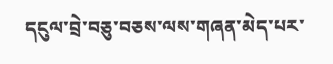དངུལ་བྲེ་བཅུ་བཅས་ལས་གཞན་མེད་པར་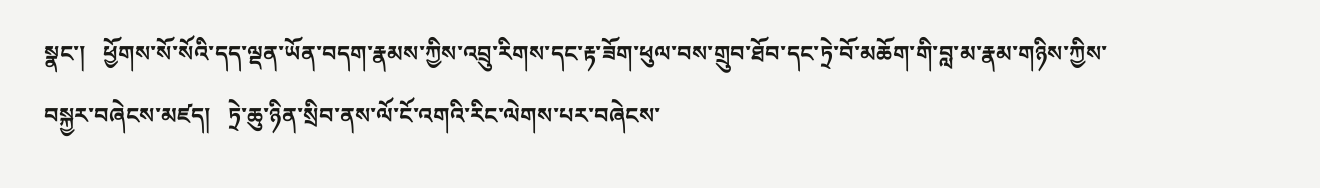སྣང་།   ཕྱོགས་སོ་སོའི་དད་ལྡན་ཡོན་བདག་རྣམས་ཀྱིས་འབྲུ་རིགས་དང་རྟ་ཟོག་ཕུལ་བས་གྲུབ་ཐོབ་དང་ཏྲེ་བོ་མཆོག་གི་བླ་མ་རྣམ་གཉིས་ཀྱིས་བསྐྱར་བཞེངས་མཛད།   ཏྲེ་ཆུ་ཉིན་སྲིབ་ནས་ལོ་ངོ་འགའི་རིང་ལེགས་པར་བཞེངས་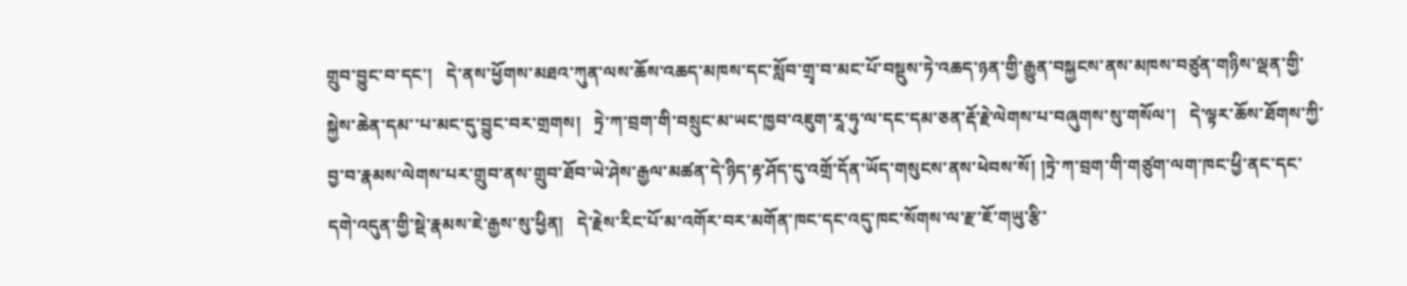གྲུབ་བྱུང་བ་དང་།   དེ་ནས་ཕྱོགས་མཐའ་ཀུན་ལས་ཆོས་འཆད་མཁས་དང་སློབ་གྲྭ་བ་མང་པོ་བསྡུས་ཏེ་འཆད་ཉན་གྱི་རྒྱུན་བསྐྱངས་ནས་མཁས་བཙུན་གཉིས་ལྡན་གྱི་སྐྱེས་ཆེན་དམ་་པ་མང་དུ་བྱུང་བར་གྲགས།   ཏྲེ་ཀ་བྲག་གི་བསྲུང་མ་ཡང་ཁྱབ་འཇུག་རཱ་ཧུ་ལ་དང་དམ་ཅན་རྡོ་རྗེ་ལེགས་པ་བཞུགས་སུ་གསོལ་།   དེ་ལྟར་ཆོས་ཐོགས་ཀྱི་བྱ་བ་རྣམས་ལེགས་པར་གྲུབ་ནས་གྲུབ་ཐོབ་ཡེ་ཤེས་རྒྱལ་མཚན་དེ་ཉིད་རྟ་ཤོད་དུ་འགྲོ་དོན་ཡོད་གསུངས་ནས་ཕེབས་སོ། །ཏྲེ་ཀ་བྲག་གི་གཙུག་ལག་ཁང་ཕྱི་ནང་དང་དགེ་འདུན་གྱི་སྡེ་རྣམས་ཇེ་རྒྱས་སུ་ཕྱིན།   དེ་རྗེས་རིང་པོ་མ་འགོར་བར་མགོན་ཁང་དང་འདུ་ཁང་སོགས་ལ་རྫ་ཇོ་གཡུ་རྩི་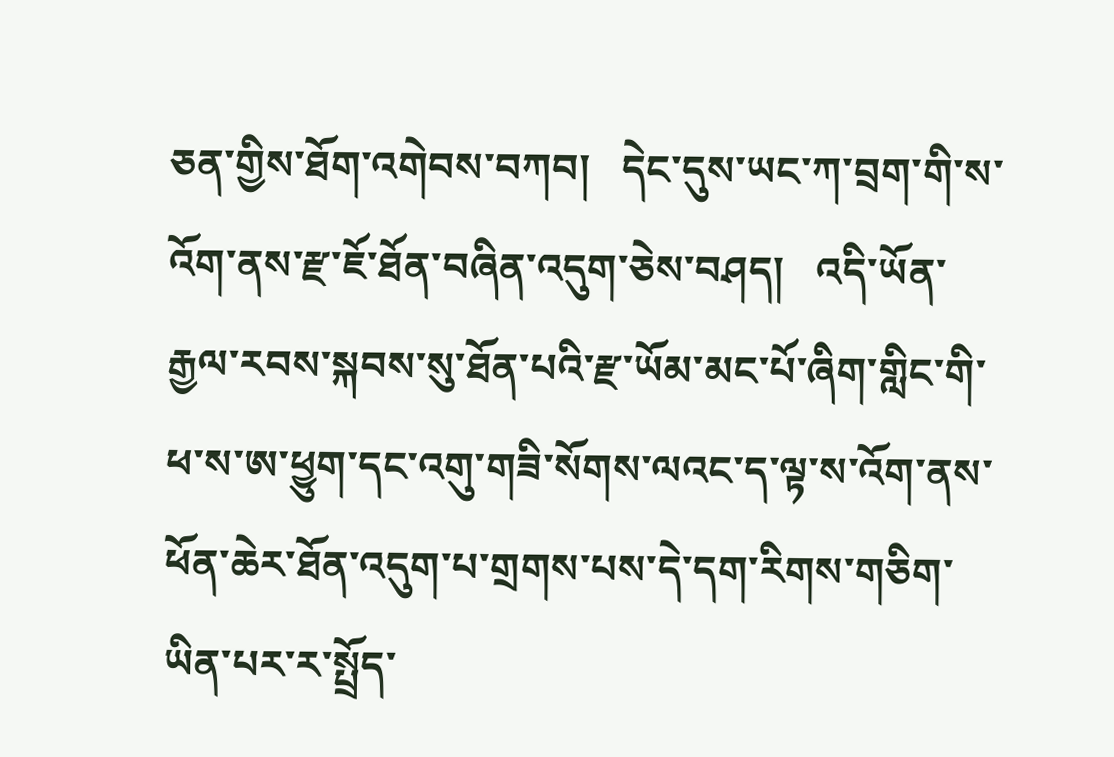ཅན་གྱིས་ཐོག་འགེབས་བཀབ།   དེང་དུས་ཡང་ཀ་བྲག་གི་ས་འོག་ནས་རྫ་ཇོ་ཐོན་བཞིན་འདུག་ཅེས་བཤད།   འདི་ཡོན་རྒྱལ་རབས་སྐབས་སུ་ཐོན་པའི་རྫ་ཡོམ་མང་པོ་ཞིག་གླིང་གི་ཕ་ས་ཨ་ཕྱུག་དང་འགུ་གཟི་སོགས་ལའང་ད་ལྟ་ས་འོག་ནས་ཕོན་ཆེར་ཐོན་འདུག་པ་གྲགས་པས་དེ་དག་རིགས་གཅིག་ཡིན་པར་ར་སྤྲོད་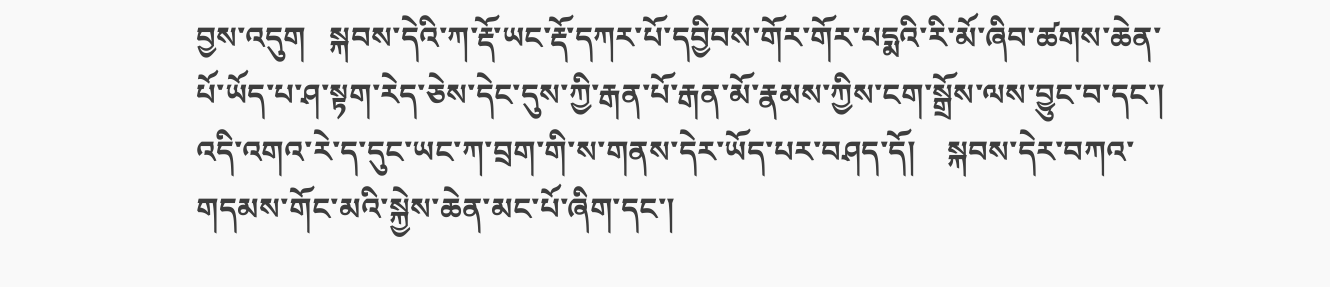བྱས་འདུག   སྐབས་དེའི་ཀ་རྡོ་ཡང་རྡོ་དཀར་པོ་དབྱིབས་གོར་གོར་པདྨའི་རི་མོ་ཞིབ་ཚགས་ཆེན་པོ་ཡོད་པ་ཤ་སྟག་རེད་ཅེས་དེང་དུས་ཀྱི་རྒན་པོ་རྒན་མོ་རྣམས་ཀྱིས་ངག་སྒྲོས་ལས་བྱུང་བ་དང་།  འདི་འགའ་རེ་ད་དུང་ཡང་ཀ་བྲག་གི་ས་གནས་དེར་ཡོད་པར་བཤད་དོ།    སྐབས་དེར་བཀའ་གདམས་གོང་མའི་སྐྱེས་ཆེན་མང་པོ་ཞིག་དང་།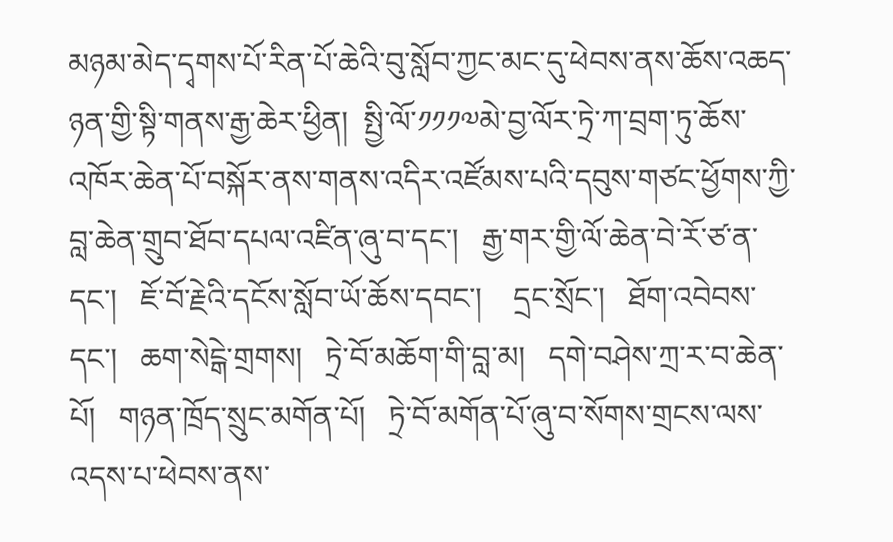མཉམ་མེད་དྭགས་པོ་རིན་པོ་ཆེའི་བུ་སློབ་ཀྱང་མང་དུ་ཕེབས་ནས་ཆོས་འཆད་ཉན་གྱི་སྟི་གནས་རྒྱ་ཆེར་ཕྱིན།  སྤྱི་ལོ་༡༡༡༧མེ་བྱ་ལོར་ཏྲེ་ཀ་བྲག་ཏུ་ཆོས་འཁོར་ཆེན་པོ་བསྐོར་ནས་གནས་འདིར་འཛོམས་པའི་དབུས་གཙང་ཕྱོགས་ཀྱི་བླ་ཆེན་གྲུབ་ཐོབ་དཔལ་འཛིན་ཞུ་བ་དང་།   རྒྱ་གར་གྱི་ལོ་ཆེན་བེ་རོ་ཙ་ན་དང་།   ཇོ་བོ་རྗེའི་དངོས་སློབ་ཡོ་ཆོས་དབང་།    དྲང་སྲོང་།   ཐོག་འབེབས་དང་།   ཆག་སེངྒེ་གྲགས།   ཏྲེ་བོ་མཆོག་གི་བླ་མ།   དགེ་བཤེས་ཀྲ་ར་བ་ཆེན་པོ།   གཉན་ཁྲོད་སྲུང་མགོན་པོ།   ཏྲེ་བོ་མགོན་པོ་ཞུ་བ་སོགས་གྲངས་ལས་འདས་པ་ཕེབས་ནས་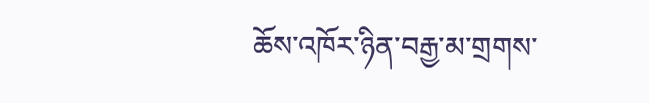ཆོས་འཁོར་ཉིན་བརྒྱ་མ་གྲགས་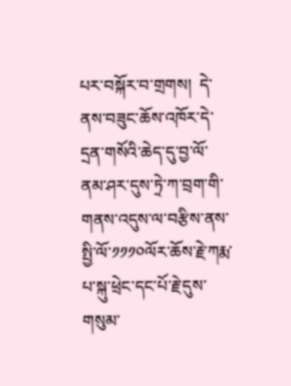པར་བསྐོར་བ་གྲགས།  དེ་ནས་བཟུང་ཆོས་འཁོར་དེ་དྲན་གསོའི་ཆེད་དུ་བྱ་ལོ་ནམ་ཤར་དུས་ཏྲེ་ཀ་བྲག་གི་གནས་འདུས་ལ་བརྩིས་ནས་སྤྱི་ལོ་༡༡༡༠ལོར་ཆོས་རྗེ་ཀརྨ་པ་སྐུ་ཕྲེང་དང་པོ་རྗེ་དུས་གསུམ་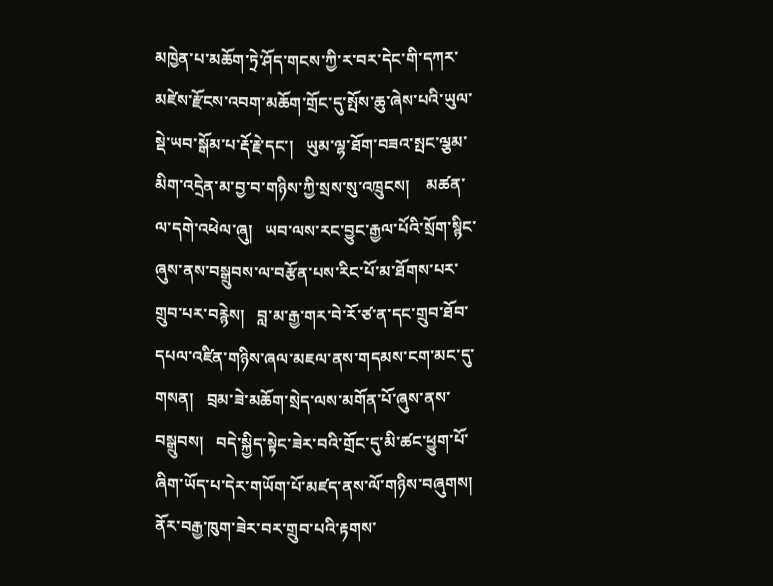མཁྱེན་པ་མཆོག་ཏྲེ་ཤོད་གངས་ཀྱི་ར་བར་དེང་གི་དཀར་མཛེས་རྫོངས་འབག་མཆོག་གྲོང་དུ་སྤོས་ཆུ་ཞེས་པའི་ཡུལ་སྡེ་ཡབ་སྒོམ་པ་རྡོ་རྗེ་དང་།   ཡུམ་ལྷ་ཐོག་བཟའ་སྤང་ལྕམ་མིག་འདྲེན་མ་བྱ་བ་གཉིས་ཀྱི་སྲས་སུ་འཁྲུངས།    མཚན་ལ་དགེ་འཕེལ་ཞུ།   ཡབ་ལས་རང་བྱུང་རྒྱལ་པོའི་སྲོག་སྙིང་ཞུས་ནས་བསྒྲུབས་ལ་བརྩོན་པས་རིང་པོ་མ་ཐོགས་པར་གྲུབ་པར་བརྙེས།   བླ་མ་རྒྱ་གར་བེ་རོ་ཙ་ན་དང་གྲུབ་ཐོབ་དཔལ་འཛིན་གཉིས་ཞལ་མཇལ་ནས་གདམས་ངག་མང་དུ་གསན།   བྲམ་ཟེ་མཆོག་སྲེད་ལས་མགོན་པོ་ཞུས་ནས་བསྒྲུབས།   བདེ་སྐྱིད་སྟེང་ཟེར་བའི་གྲོང་དུ་མི་ཚང་ཕྱུག་པོ་ཞིག་ཡོད་པ་དེར་གཡོག་པོ་མཛད་ནས་ལོ་གཉིས་བཞུགས།   ནོར་བརྒྱ་ཁུག་ཟེར་བར་གྲུབ་པའི་རྟགས་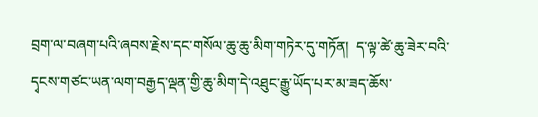བྲག་ལ་བཞག་པའི་ཞབས་རྗེས་དང་གསོལ་ཆུ་ཆུ་མིག་གཏེར་དུ་གཏོན།  ད་ལྟ་ཚེ་ཆུ་ཟེར་བའི་དྭངས་གཙང་ཡན་ལག་བརྒྱད་ལྡན་གྱི་ཆུ་མིག་དེ་འཐུང་རྒྱུ་ཡོད་པར་མ་ཟད་ཆོས་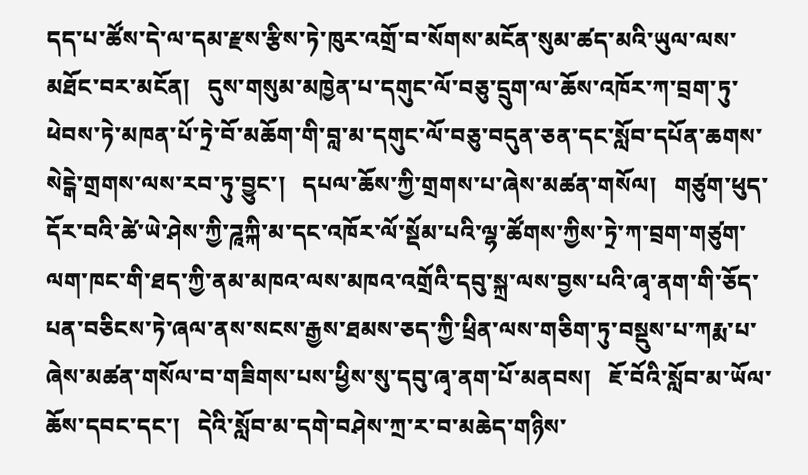དད་པ་ཚོས་དེ་ལ་དམ་རྫས་རྩིས་ཏེ་ཁུར་འགྲོ་བ་སོགས་མངོན་སུམ་ཚད་མའི་ཡུལ་ལས་མཐོང་བར་མངོན།   དུས་གསུམ་མཁྱེན་པ་དགུང་ལོ་བཅུ་དྲུག་ལ་ཆོས་འཁོར་ཀ་བྲག་ཏུ་ཕེབས་ཏེ་མཁན་པོ་ཏྲེ་བོ་མཆོག་གི་བླ་མ་དགུང་ལོ་བཅུ་བདུན་ཅན་དང་སློབ་དཔོན་ཆགས་སེངྒེ་གྲགས་ལས་རབ་ཏུ་བྱུང་།   དཔལ་ཆོས་ཀྱི་གྲགས་པ་ཞེས་མཚན་གསོལ།   གཙུག་ཕུད་དོར་བའི་ཚེ་ཡེ་ཤེས་ཀྱི་ཌཱཀྐི་མ་དང་འཁོར་ལོ་སྡོམ་པའི་ལྷ་ཚོགས་ཀྱིས་ཏྲེ་ཀ་བྲག་གཙུག་ལག་ཁང་གི་ཐད་ཀྱི་ནམ་མཁའ་ལས་མཁའ་འགྲོའི་དབུ་སྐྲ་ལས་བྱས་པའི་ཞྭ་ནག་གི་ཅོད་པན་བཅིངས་ཏེ་ཞལ་ནས་སངས་རྒྱས་ཐམས་ཅད་ཀྱི་ཕྲིན་ལས་གཅིག་ཏུ་བསྡུས་པ་ཀརྨ་པ་ཞེས་མཚན་གསོལ་བ་གཟིགས་པས་ཕྱིས་སུ་དབུ་ཞྭ་ནག་པོ་མནབས།   ཇོ་བོའི་སློབ་མ་ཡོལ་ཆོས་དབང་དང་།   དེའི་སློབ་མ་དགེ་བཤེས་ཀྲ་ར་བ་མཆེད་གཉིས་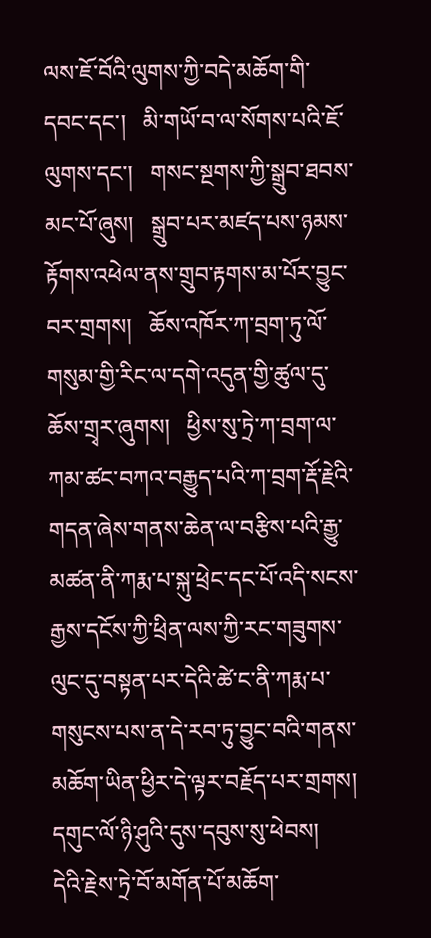ལས་ཇོ་བོའི་ལུགས་ཀྱི་བདེ་མཆོག་གི་དབང་དང་།   མི་གཡོ་བ་ལ་སོགས་པའི་ཇོ་ལུགས་དང་།   གསང་སྔགས་ཀྱི་སྒྲུབ་ཐབས་མང་པོ་ཞུས།   སྒྲུབ་པར་མཛད་པས་ཉམས་རྟོགས་འཕེལ་ནས་གྲུབ་རྟགས་མ་པོར་བྱུང་བར་གྲགས།   ཆོས་འཁོར་ཀ་བྲག་ཏུ་ལོ་གསུམ་གྱི་རིང་ལ་དགེ་འདུན་གྱི་ཚུལ་དུ་ཆོས་གྲྭར་ཞུགས།   ཕྱིས་སུ་ཏྲེ་ཀ་བྲག་ལ་ཀམ་ཚང་བཀའ་བརྒྱུད་པའི་ཀ་བྲག་རྡོ་རྗེའི་གདན་ཞེས་གནས་ཆེན་ལ་བརྩིས་པའི་རྒྱུ་མཚན་ནི་ཀརྨ་པ་སྐུ་ཕྲེང་དང་པོ་འདི་སངས་རྒྱས་དངོས་ཀྱི་ཕྲིན་ལས་ཀྱི་རང་གཟུགས་ལུང་དུ་བསྟན་པར་དེའི་ཚེ་ང་ནི་ཀརྨ་པ་གསུངས་པས་ན་དེ་རབ་ཏུ་བྱུང་བའི་གནས་མཆོག་ཡིན་ཕྱིར་དེ་ལྟར་བརྗོད་པར་གྲགས།   དགུང་ལོ་ཉི་ཤུའི་དུས་དབུས་སུ་ཕེབས།   དེའི་རྗེས་ཏྲེ་བོ་མགོན་པོ་མཆོག་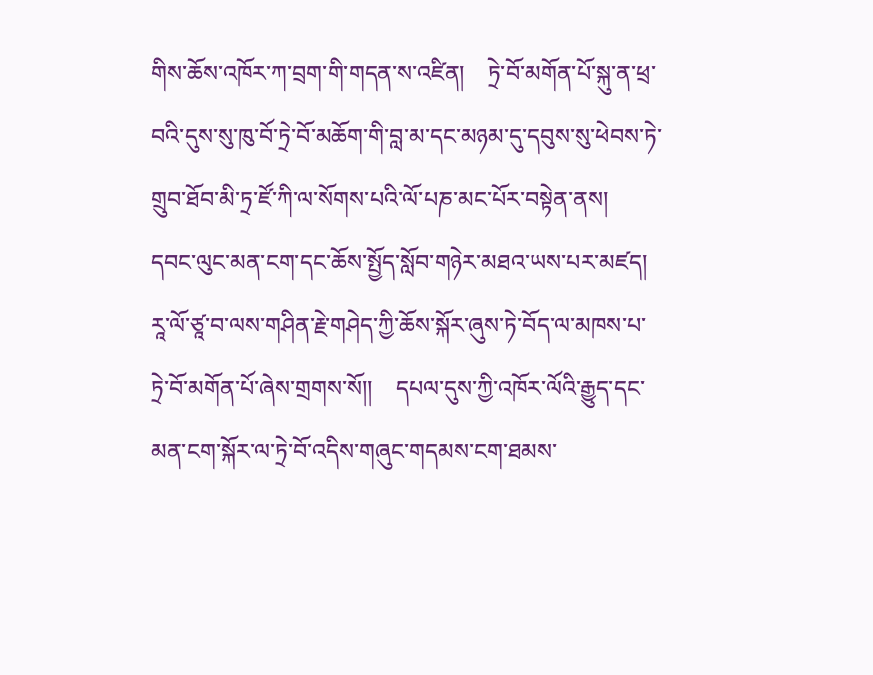གིས་ཆོས་འཁོར་ཀ་བྲག་གི་གདན་ས་འཛིན།    ཏྲེ་བོ་མགོན་པོ་སྐུ་ན་ཕྲ་བའི་དུས་སུ་ཁུ་བོ་ཏྲེ་བོ་མཆོག་གི་བླ་མ་དང་མཉམ་དུ་དབུས་སུ་ཕེབས་ཏེ་གྲུབ་ཐོབ་མི་ཏྲ་ཛོ་ཀི་ལ་སོགས་པའི་ལོ་པཎ་མང་པོར་བསྟེན་ནས།   དབང་ལུང་མན་ངག་དང་ཆོས་སྤྱོད་སློབ་གཉེར་མཐའ་ཡས་པར་མཛད།   རཱ་ལོ་ཙཱ་བ་ལས་གཤིན་རྗེ་གཤེད་ཀྱི་ཆོས་སྐོར་ཞུས་ཏེ་བོད་ལ་མཁས་པ་ཏྲེ་བོ་མགོན་པོ་ཞེས་གྲགས་སོ།།    དཔལ་དུས་ཀྱི་འཁོར་ལོའི་རྒྱུད་དང་མན་ངག་སྐོར་ལ་ཏྲེ་བོ་འདིས་གཞུང་གདམས་ངག་ཐམས་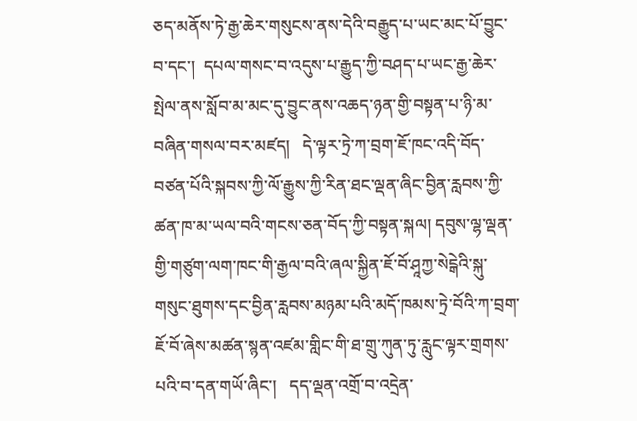ཅད་མནོས་ཏེ་རྒྱ་ཆེར་གསུངས་ནས་དེའི་བརྒྱུད་པ་ཡང་མང་པོ་བྱུང་བ་དང་།  དཔལ་གསང་བ་འདུས་པ་རྒྱུད་ཀྱི་བཤད་པ་ཡང་རྒྱ་ཆེར་སྤེལ་ནས་སློབ་མ་མང་དུ་བྱུང་ནས་འཆད་ཉན་གྱི་བསྟན་པ་ཉི་མ་བཞིན་གསལ་བར་མཛད།   དེ་ལྟར་ཏྲེ་ཀ་བྲག་ཇོ་ཁང་འདི་བོད་བཙན་པོའི་སྐབས་ཀྱི་ལོ་རྒྱུས་ཀྱི་རིན་ཐང་ལྡན་ཞིང་བྱིན་རླབས་ཀྱི་ཚན་ཁ་མ་ཡལ་བའི་གངས་ཅན་བོད་ཀྱི་བསྟན་སྐལ། དབུས་ལྷ་ལྡན་གྱི་གཙུག་ལག་ཁང་གི་རྒྱལ་བའི་ཞལ་སྐྱིན་ཇོ་བོ་ཤཱཀྱ་སེངྒེའི་སྐུ་གསུང་ཐུགས་དང་བྱིན་རླབས་མཉམ་པའི་མདོ་ཁམས་ཏྲེ་བོའི་ཀ་བྲག་ཇོ་བོ་ཞེས་མཚན་སྙན་འཛམ་གླིང་གི་ཐ་གྲུ་ཀུན་ཏུ་རླུང་ལྟར་གྲགས་པའི་བ་དན་གཡོ་ཞིང་།   དད་ལྡན་འགྲོ་བ་འདྲེན་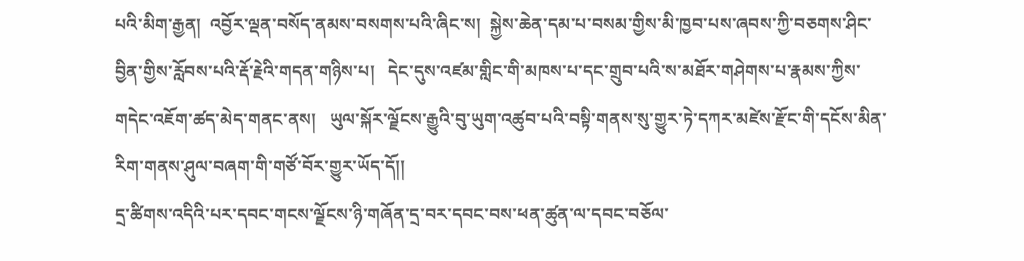པའི་མིག་རྒྱན།  འབྱོར་ལྡན་བསོད་ནམས་བསགས་པའི་ཞིང་ས།  སྐྱེས་ཆེན་དམ་པ་བསམ་གྱིས་མི་ཁྱབ་པས་ཞབས་ཀྱི་བཅགས་ཤིང་བྱིན་གྱིས་རློབས་པའི་རྡོ་རྗེའི་གདན་གཉིས་པ།   དེང་དུས་འཛམ་གླིང་གི་མཁས་པ་དང་གྲུབ་པའི་ས་མཐོར་གཤེགས་པ་རྣམས་ཀྱིས་གདེང་འཇོག་ཚད་མེད་གནང་ནས།   ཡུལ་སྐོར་ལྗོངས་རྒྱུའི་བུ་ཡུག་འཚུབ་པའི་བསྟི་གནས་སུ་གྱུར་ཏེ་དཀར་མཛེས་རྫོང་གི་དངོས་མིན་རིག་གནས་ཤུལ་བཞག་གི་གཙོ་བོར་གྱུར་ཡོད་དོ།།
དྲ་ཚིགས་འདིའི་པར་དབང་གངས་ལྗོངས་ཉི་གཞོན་དྲ་བར་དབང་བས་ཕན་ཚུན་ལ་དབང་བཅོལ་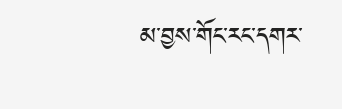མ་བྱས་གོང་རང་དགར་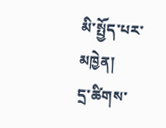མི་སྤྱོད་པར་མཁྱེན།
དྲ་ཚིགས་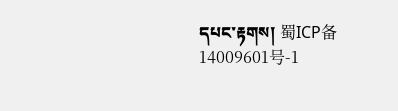དཔང་རྟགས། 蜀ICP备14009601号-1